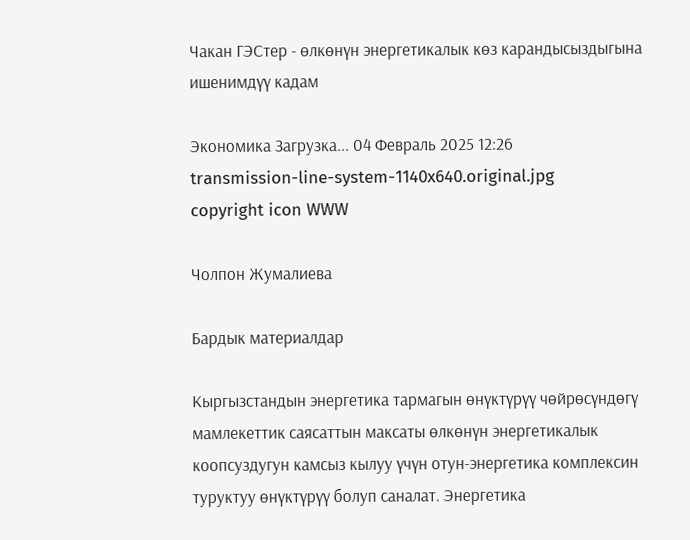Чакан ГЭСтер - өлкөнүн энергетикалык көз карандысыздыгына ишенимдүү кадам

Экономика Загрузка... 04 Февраль 2025 12:26
transmission-line-system-1140x640.original.jpg
copyright icon WWW

Чолпон Жумалиева

Бардык материалдар

Кыргызстандын энергетика тармагын өнүктүрүү чөйрөсүндөгү мамлекеттик саясаттын максаты өлкөнүн энергетикалык коопсуздугун камсыз кылуу үчүн отун-энергетика комплексин туруктуу өнүктүрүү болуп саналат. Энергетика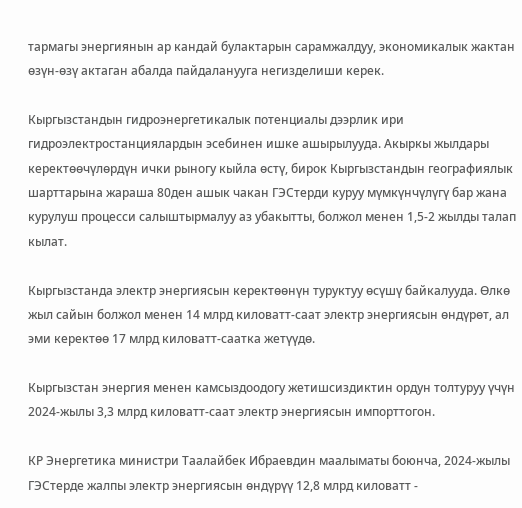тармагы энергиянын ар кандай булактарын сарамжалдуу, экономикалык жактан өзүн-өзү актаган абалда пайдаланууга негизделиши керек.

Кыргызстандын гидроэнергетикалык потенциалы дээрлик ири гидроэлектростанциялардын эсебинен ишке ашырылууда. Акыркы жылдары керектөөчүлөрдүн ички рыногу кыйла өстү, бирок Кыргызстандын географиялык шарттарына жараша 80ден ашык чакан ГЭСтерди куруу мүмкүнчүлүгү бар жана курулуш процесси салыштырмалуу аз убакытты, болжол менен 1,5-2 жылды талап кылат.

Кыргызстанда электр энергиясын керектөөнүн туруктуу өсүшү байкалууда. Өлкө жыл сайын болжол менен 14 млрд киловатт-саат электр энергиясын өндүрөт, ал эми керектөө 17 млрд киловатт-саатка жетүүдө.

Кыргызстан энергия менен камсыздоодогу жетишсиздиктин ордун толтуруу үчүн 2024-жылы 3,3 млрд киловатт-саат электр энергиясын импорттогон.

КР Энергетика министри Таалайбек Ибраевдин маалыматы боюнча, 2024-жылы ГЭСтерде жалпы электр энергиясын өндүрүү 12,8 млрд киловатт -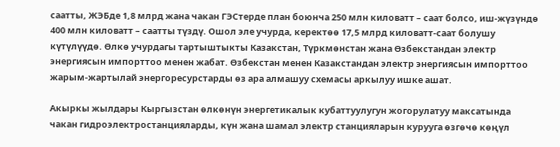саатты, ЖЭБде 1,8 млрд жана чакан ГЭСтерде план боюнча 250 млн киловатт – саат болсо, иш-жүзүндө 400 млн киловатт – саатты түздү. Ошол эле учурда, керектөө 17,5 млрд киловатт-саат болушу күтүлүүдө. Өлкө учурдагы тартыштыкты Казакстан, Түркмөнстан жана Өзбекстандан электр энергиясын импорттоо менен жабат. Өзбекстан менен Казакстандан электр энергиясын импорттоо жарым-жартылай энергоресурстарды өз ара алмашуу схемасы аркылуу ишке ашат.

Акыркы жылдары Кыргызстан өлкөнүн энергетикалык кубаттуулугун жогорулатуу максатында чакан гидроэлектростанцияларды, күн жана шамал электр станцияларын курууга өзгөчө көңүл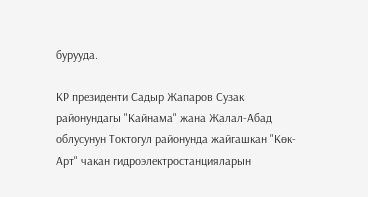бурууда.

КР президенти Садыр Жапаров Сузак районундагы "Кайнама" жана Жалал-Абад облусунун Токтогул районунда жайгашкан "Көк-Арт" чакан гидроэлектростанцияларын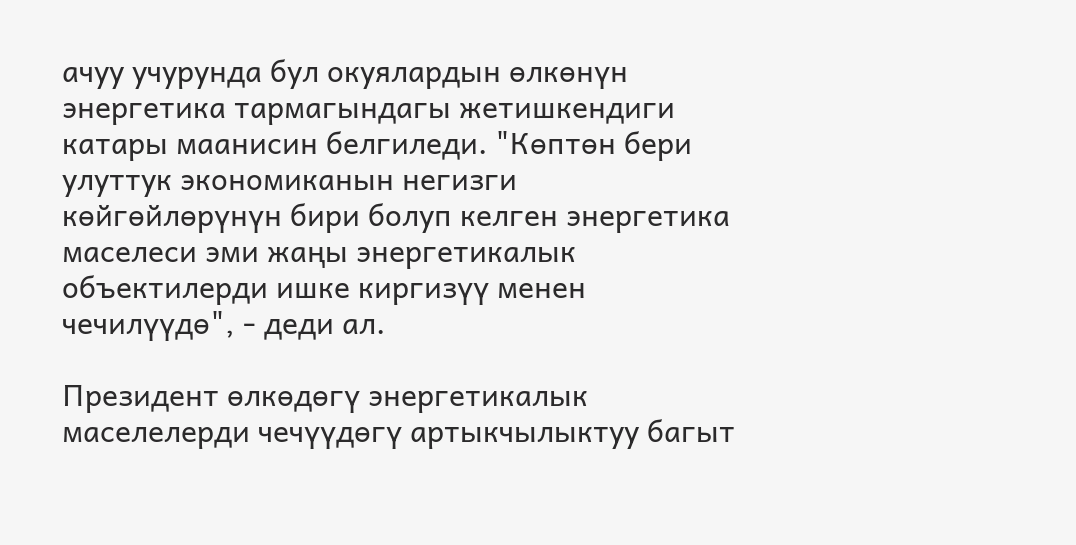ачуу учурунда бул окуялардын өлкөнүн энергетика тармагындагы жетишкендиги катары маанисин белгиледи. "Көптөн бери улуттук экономиканын негизги көйгөйлөрүнүн бири болуп келген энергетика маселеси эми жаңы энергетикалык объектилерди ишке киргизүү менен чечилүүдө", - деди ал.

Президент өлкөдөгү энергетикалык маселелерди чечүүдөгү артыкчылыктуу багыт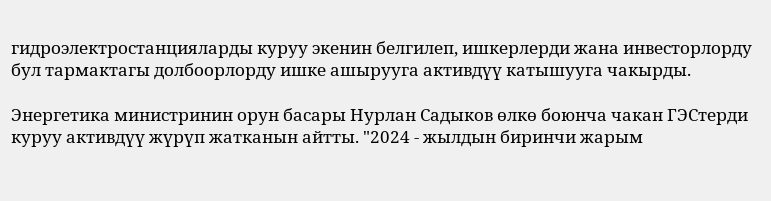гидроэлектростанцияларды куруу экенин белгилеп, ишкерлерди жана инвесторлорду бул тармактагы долбоорлорду ишке ашырууга активдүү катышууга чакырды.

Энергетика министринин орун басары Нурлан Садыков өлкө боюнча чакан ГЭСтерди куруу активдүү жүрүп жатканын айтты. "2024 - жылдын биринчи жарым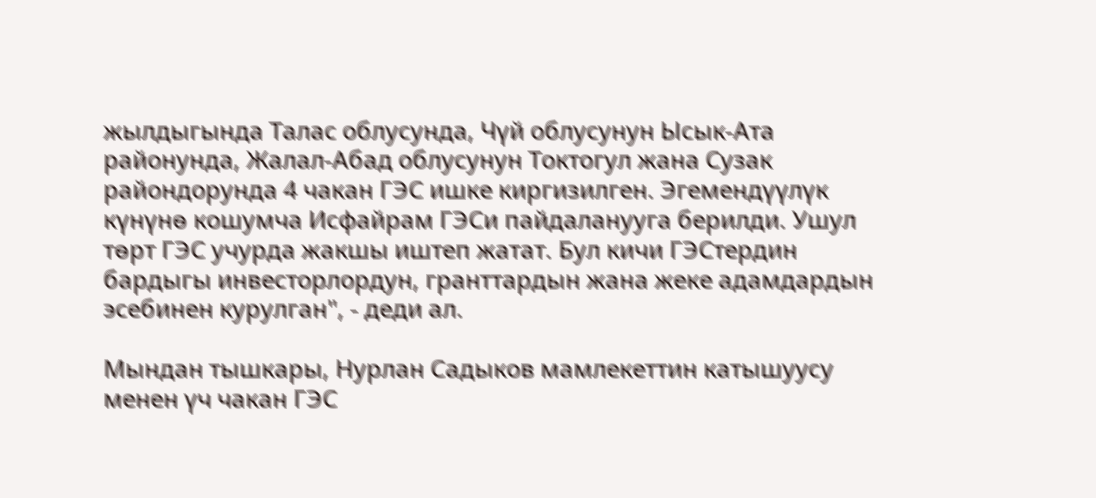жылдыгында Талас облусунда, Чүй облусунун Ысык-Ата районунда, Жалал-Абад облусунун Токтогул жана Сузак райондорунда 4 чакан ГЭС ишке киргизилген. Эгемендүүлүк күнүнө кошумча Исфайрам ГЭСи пайдаланууга берилди. Ушул төрт ГЭС учурда жакшы иштеп жатат. Бул кичи ГЭСтердин бардыгы инвесторлордун, гранттардын жана жеке адамдардын эсебинен курулган", - деди ал.

Мындан тышкары, Нурлан Садыков мамлекеттин катышуусу менен үч чакан ГЭС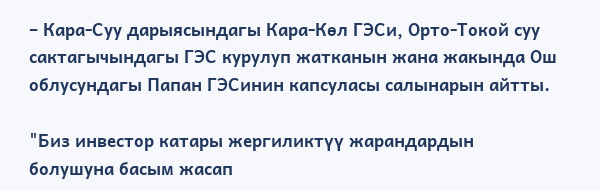– Кара-Суу дарыясындагы Кара-Көл ГЭСи, Орто-Токой суу сактагычындагы ГЭС курулуп жатканын жана жакында Ош облусундагы Папан ГЭСинин капсуласы салынарын айтты.

"Биз инвестор катары жергиликтүү жарандардын болушуна басым жасап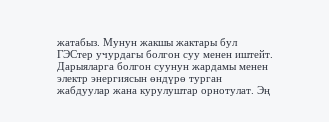жатабыз. Мунун жакшы жактары бул ГЭСтер учурдагы болгон суу менен иштейт. Дарыяларга болгон суунун жардамы менен электр энергиясын өндүрө турган жабдуулар жана курулуштар орнотулат. Эң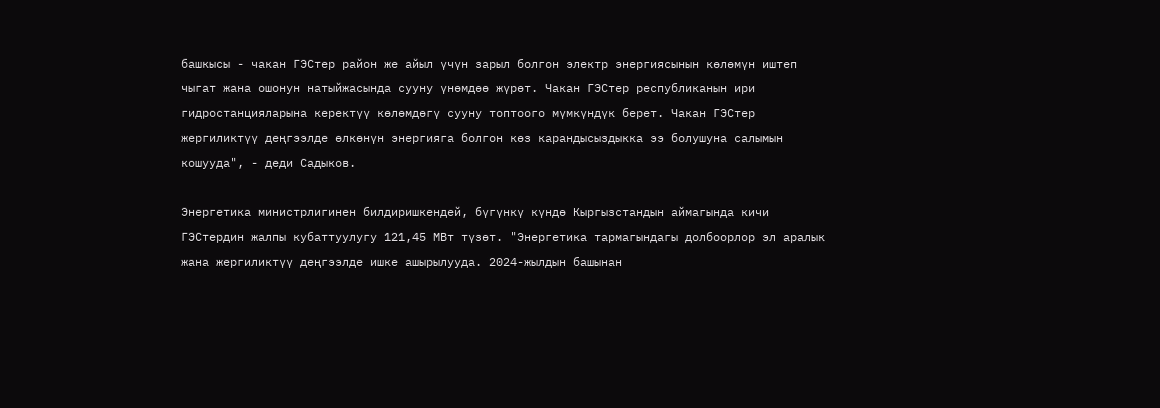башкысы - чакан ГЭСтер район же айыл үчүн зарыл болгон электр энергиясынын көлөмүн иштеп чыгат жана ошонун натыйжасында сууну үнөмдөө жүрөт. Чакан ГЭСтер республиканын ири гидростанцияларына керектүү көлөмдөгү сууну топтоого мүмкүндүк берет. Чакан ГЭСтер жергиликтүү деңгээлде өлкөнүн энергияга болгон көз карандысыздыкка ээ болушуна салымын кошууда", - деди Садыков.

Энергетика министрлигинен билдиришкендей, бүгүнкү күндө Кыргызстандын аймагында кичи ГЭСтердин жалпы кубаттуулугу 121,45 МВт түзөт. "Энергетика тармагындагы долбоорлор эл аралык жана жергиликтүү деңгээлде ишке ашырылууда. 2024-жылдын башынан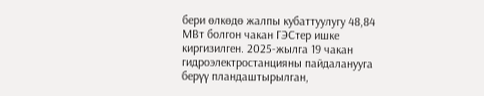бери өлкөдө жалпы кубаттуулугу 48,84 МВт болгон чакан ГЭСтер ишке киргизилген. 2025-жылга 19 чакан гидроэлектростанцияны пайдаланууга берүү пландаштырылган,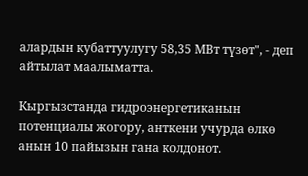алардын кубаттуулугу 58,35 МВт түзөт", - деп айтылат маалыматта.

Кыргызстанда гидроэнергетиканын потенциалы жогору, анткени учурда өлкө анын 10 пайызын гана колдонот.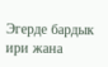Эгерде бардык ири жана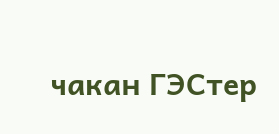чакан ГЭСтер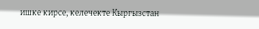ишке кирсе, келечекте Кыргызстан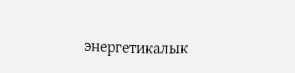энергетикалык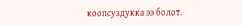коопсуздукка ээ болот.